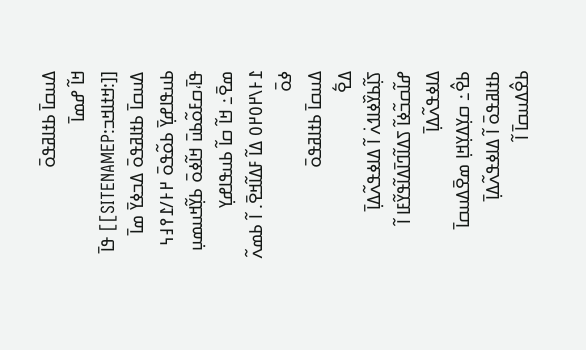ߡߎߛߊ߫ ߕߙߊߥߟߋ߫
ߞߊ߬ ߝߘߊ߫ [[:ߞߙߊߞߏ:SITENAMEP]] ߟߊ߫
ߡߎߛߊ߫ ߕߙߊߥߟߋ߫ ߡߏߦߌ߫ ߘߊ߫ ߕߎߟߊߝߌ߲߫ ߕߋ߬ߟߋ߫ ߂߅/߁߉߃߆ ߟߊ߫،ߛߓߋ߬ߕߎ߫ ߞߊ߬ߦߋ߫ ߕߌ߲߬ߞߎߘߎ߲ ߘߐ߫߸ ߞߊ߬ ߛߊ߬ ߕߎߟߊߝߌ߲ ߁߅\߂߀߂߀ ߡߊ߬ ߓߡߊ߬ߞߐ߫. ߊ߬ ߕߘߍ߬ ߦߋ߫
ߡߎߛߊ߫ ߕߙߊߥߟߋ߫
ߡߐ߱
ߖߊ߲߬ߕߌ߰ߦߊߗߍ߭ ߊ߬ ߡߊߦߟߍ߬ߡߊ߲߫
ߝߊ߬ߛߏ߬ߦߊ߬ ߖߡߊ߬ߣߊ߫ߡߊ߬ߟߌ߬ߓߊ ߊ߬ ߡߊߦߟߍ߬ߡߊ߲߫
ߕߐ߮߸ ߛߌ߲ߡߌ߲ߞߊ߲ ߘߐ߫ߡߎߛߊ߫ ߕߙߊߥߟߋ߫ ߊ߬ ߡߊߦߟߍ߬ߡߊ߲߫
ߕߐ߮ߡߎߛߊ߫ ߊ߬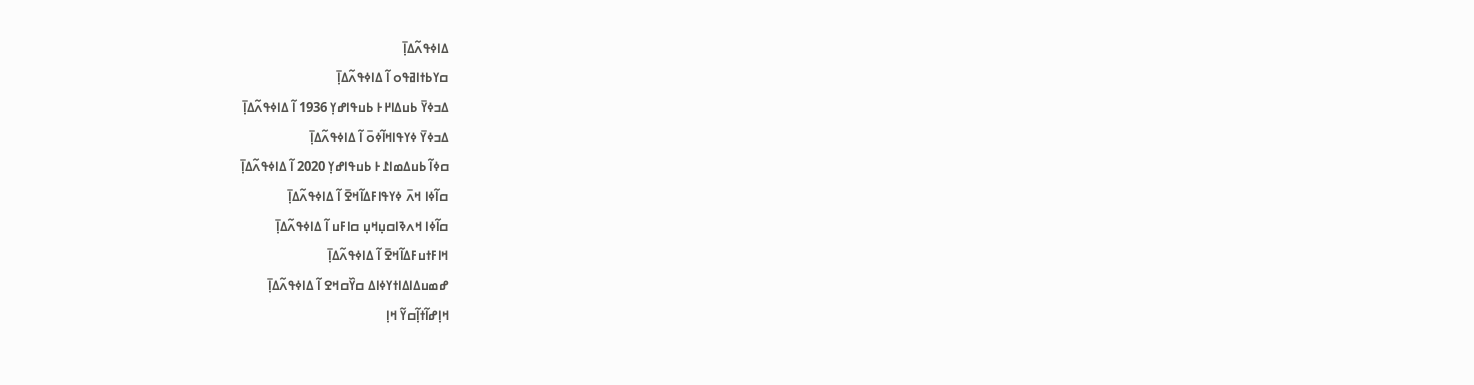ߡߊߦߟߍ߬ߡߊ߲߫
ߛߌߕߙߊߥߟߋ ߊ߬ ߡߊߦߟߍ߬ߡߊ߲߫
ߡߏߦߌ߫ ߕߎߡߊ߂߅ ߕߎߟߊߝߌ߲ 1936 ߊ߬ ߡߊߦߟߍ߬ߡߊ߲߫
ߡߏߦߌ߫ ߦߌߟߊߞߊ߬ߦߋ߫ ߊ߬ ߡߊߦߟߍ߬ߡߊ߲߫
ߛߦߊ߬ ߕߎߡߘߊ߁߅ ߕߎߟߊߝߌ߲ 2020 ߊ߬ ߡߊߦߟߍ߬ߡߊ߲߫
ߛߊ߬ߦߊ ߞߍ߫ ߦߌߟߊߓߡߊ߬ߞߐ߫ ߊ߬ ߡߊߦߟߍ߬ߡߊ߲߫
ߛߊ߬ߦߊ ߞߍߢߊߛߎ߲ߞߎ߲ ߛߊߓߎ ߊ߬ ߡߊߦߟߍ߬ߡߊ߲߫
ߞߊߓߙߎߓߡߊ߬ߞߐ߫ ߊ߬ ߡߊߦߟߍ߬ߡߊ߲߫
ߝߘߎߡߊߡߊߙߌߦߊߡ ߛߌ߰ߛߞߐ ߊ߬ ߡߊߦߟߍ߬ߡߊ߲߫
ߞߊ߲ߝߊ߬ߙߊ߲߬ߛߌ߬ ߞߊ߲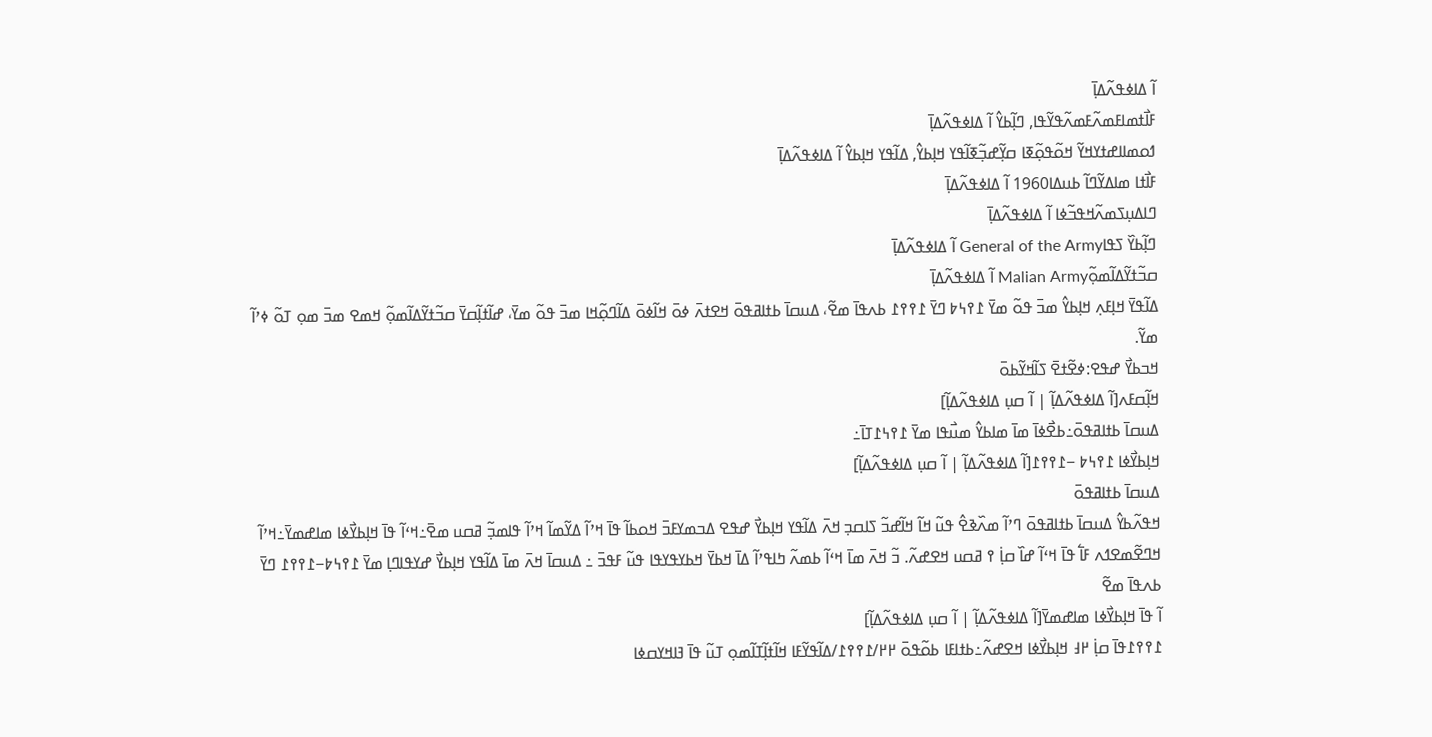ߊ߬ ߡߊߦߟߍ߬ߡߊ߲߫
ߓߊ߯ߙߘߊߓߘߍ߬ߓߘߍ߬ߟߌ߬ߟߊ, ߣߊ߲߬ߕߌ߮ ߊ߬ ߡߊߦߟߍ߬ߡߊ߲߫
ߗߋߘߊߊߝߙߌߞߌ߬ ߞߋ߬ߟߋ߲߬ߧߊ ߛߌ߲߬ߝߏ߲߬ߧߊ߬ߟߌ ߞߊ߲ߕߌ߮, ߡߊ߬ߟߌ ߞߊ߲ߕߌ߮ ߊ߬ ߡߊߦߟߍ߬ߡߊ߲߫
ߓߊ߯ߙߊ ߘߊߡߌ߬ߣߊ߬ ߕߎߡߊ1960 ߊ߬ ߡߊߦߟߍ߬ߡߊ߲߫
ߣߊߡߎ߲ߖߘߍ߬ߞߟߏ߬ߦߊ ߊ߬ ߡߊߦߟߍ߬ߡߊ߲߫
ߣߊ߲߬ߕߌ߰ ߖߟߊGeneral of the Army ߊ߬ ߡߊߦߟߍ߬ߡߊ߲߫
ߛߏ߬ߙߌ߬ߡߊ߬ߘߋ߲߬Malian Army ߊ߬ ߡߊߦߟߍ߬ߡߊ߲߫
ߡߊ߬ߟߌ߫ ߞߊ߲ߓߍ߲ ߞߊ߲ߕߌ߮ ߘߏ߫ ߟߋ߬ ߘߌ߫ ߁߉߆߈ ߣߌ߫ ߁߉߉߁ ߕߍߟߊ߫ ߘߐ߬، ߡߎߛߊ߫ ߕߙߊߥߟߋ߫ ߞߐߙߍ߫ ߦߋ߫ ߞߊ߬ߦߋ߫ ߡߊ߬ߣߋ߲߬ߞߊ ߘߏ߫ ߟߋ߬ ߘߌ߫، ߝߊ߬ߙߊ߲߬ߛߌ߫ ߛߏ߬ߙߌ߬ߡߊ߬ߘߋ߲߬ ߞߘߐ ߘߏ߫ ߘߋ߲ ߠߋ߬ ߦߴߊ߬ ߘߌ߬.
ߞߏߕߌ߯ ߝߟߐ:ߦߐ߬ߙߐ߫ ߖߊ߬ߞߌ߬ߕߋ߫
ߞߊ߲߬ߛߓߍ[ߊ߬ ߡߊߦߟߍ߬ߡߊ߲߬ | ߊ߬ ߛߎ߲ ߡߊߦߟߍ߬ߡߊ߲߬]
ߡߎߛߊ߫ ߕߙߊߥߟߋ߫߸ߕߐ߯ߦߊ߫ ߘߊ߫ ߘߊߕߌ߮ ߘߎ߯ߟߊ ߘߌ߫ ߁߉߆߁ߠߊ߫߸
ߞߊ߲ߕߌ߯ߦߊ ߁߉߆߈ −߁߉߉߁[ߊ߬ ߡߊߦߟߍ߬ߡߊ߲߬ | ߊ߬ ߛߎ߲ ߡߊߦߟߍ߬ߡߊ߲߬]
ߡߎߛߊ߫ ߕߙߊߥߟߋ߫
ߞߟߍ߬ߕߌ߮ ߡߎߛߊ߫ ߕߙߊߥߟߋ߫ ߣߴߊ߬ ߘߍ߰ߢߐ߮ ߟߎ߬ ߞߊ߬ ߞߊ߬ߝߏ߬ ߖߊߛߏ߲ ߞߍ߫ ߡߊ߬ߟߌ ߞߊ߲ߕߌ߯ ߝߟߐ ߡߏߘߌߓߏ߫ ߞߋߕߊ߬ ߟߊ߫ ߞߴߊ߬ ߡߌ߬ߘߊ߬ ߞߴߊ߬ ߟߊߘߏ߲߬ ߥߛߎ ߘߐ߫߸ߞߵߊ߬ ߟߊ߫ ߞߊ߲ߕߌ߯ߦߊ ߘߊߝߘߌ߫߸ߞߴߊ߬ ߞߣߐ߬ߘߐߗߍ ߓߊ߱ ߟߊ߫ ߞߵߊ߬ ߝߊ߰ ߛߊ߲߭ ߉ ߥߛߎ ߞߐߝߍ߬. ߏ߬ ߞߍ߫ ߘߊ߫ ߞߵߊ߬ ߕߘߍ߬ ߤߊߟߴߊ߬ ߡߊ߫ ߞߕߌ߫ ߞߕߌߟߌߟߊ ߟߎ߬ ߓߟߏ߫ ߸ ߡߎߛߊ߫ ߞߍ߫ ߘߊ߫ ߡߊ߬ߟߌ ߞߊ߲ߕߌ߯ ߝߌߟߊߣߊ߲ ߘߌ߫ ߁߉߆߈−߁߉߉߁ ߣߌ߫ ߕߍߟߊ߫ ߘߐ߬
ߊ߬ ߟߊ߫ ߞߊ߲ߕߌ߯ߦߊ ߘߊߝߘߌ߫[ߊ߬ ߡߊߦߟߍ߬ߡߊ߲߬ | ߊ߬ ߛߎ߲ ߡߊߦߟߍ߬ߡߊ߲߬]
߁߉߉߁ߟߊ߫ ߛߊ߲߭ ߂߃ ߞߊ߲ߕߌ߯ߦߊ ߞߐߝߍ߬߸ߕߙߊߓߊ ߕߋ߬ߟߋ߫ ߂߂/߁߉߉߁/ߡߊ߬ߟߌ߬ߓߊ ߞߊ߬ߙߊ߲߬ߠߊ߬ߘߋ߲ ߠߎ߬ ߟߊ߫ ߔߊߞߌߛߦߊ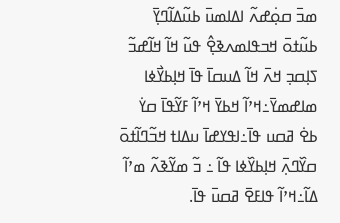ߘߏ߫ ߛߋ߲߭ߝߍ߬ ߊߡߊߘߎ߫ ߕߎ߬ߡߊ߬ߣߌ߲߫ ߕߎ߬ߙߋ߫ ߞߏߟߊߘߍߢߐ߲߮ ߟߎ߬ ߞߊ߬ ߞߊ߬ߝߏ߬ ߖߊ߲ߛߏ߲ ߞߍ߫ ߞߊ߬ ߡߎߛߊ߫ ߟߊ߫ ߞߊ߲ߕߌ߯ߦߊ ߘߊߝߘߌ߫߸ߞߴߊ߬ ߞߕߌ߫ ߞߴߊ߬ ߓߌ߬ߟߊ߫ ߛߌ߭ ߕߐ߭ ߥߛߎ ߟߊ߫߸ߊߟߌߝߊ߫ ߎߡߊߙ ߞߏ߬ߣߊ߬ߙߋ߫ ߛߌ߰ߣߍ߲߫ ߞߊ߲ߕߌ߰ߦߊ ߟߊ߬ ߸ ߏ߬ ߘߌ߬ߢߍ߬ ߘߴߊ߬ ߡߊ߬߸ߞߴߊ߬ ߟߊߓߐ߫ ߥߛߎ߫ ߟߊ߫.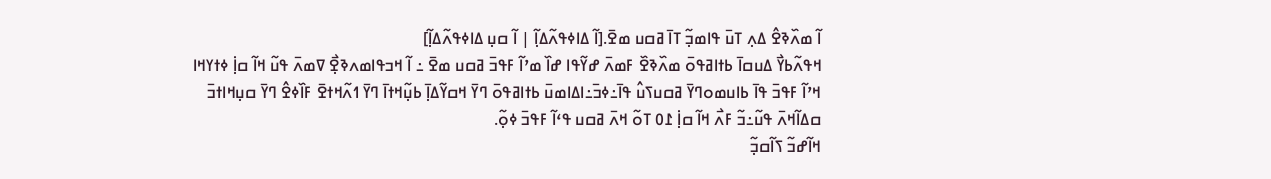ߊ߬ ߘߍ߰ߢߐ߮ ߡߍ߲ ߠߎ߫ ߟߊߘߏ߲߬ ߠߊ߫ ߥߛߎ ߘߐ߫.[ߊ߬ ߡߊߦߟߍ߬ߡߊ߲߬ | ߊ߬ ߛߎ߲ ߡߊߦߟߍ߬ߡߊ߲߬]
ߞߟߍ߬ߕߌ߯ ߡߎߛߊ߫ ߕߙߊߥߟߋ߫ ߘߍ߰ߢߐ߰ ߓߘߍ߫ ߝߌ߬ߟߊ ߝߊ߰ ߘߴߊ߬ ߓߟߏ߫ ߥߛߎ ߘߐ߫ ߸ ߊ߬ ߞߏߟߊߘߍߢߐ߲߯ ߜߘߍ߫ ߟߎ߬ ߞߊ߬ ߛߊ߲߭ ߦߙߌߞߊ ߞߴߊ߬ ߓߟߏ߫ ߟߊ߫ ߕߊߎߘߋߣߌ߫ ߥߛߎߖߎ߮ ߟߊ߫߸ߦߏ߫߸ߊߡߊߘߎ߫ ߕߙߊߥߟߋ߫ ߣߌ߫ ߞߛߌ߬ߡߊ߲߫ ߕߎ߲߬ߞߙߊ߫ ߣߌ߫ ߗߍ߬ߞߙߐ߫ ߓߊ߰ߦߐ߮ ߣߌ߫ ߛߎ߲ߞߊߙߏ߫ ߛߡߊ߬ߞߍ߫ ߟߎ߬߸ߏ߬ ߓߍ߯ ߞߊ߬ ߛߊ߲߭ ߁߀ ߠߋ߬ ߞߍ߫ ߥߛߎ ߟߵߊ߬ ߓߟߏ߫ ߦߋ߲߬.
ߞߊ߬ߝߏ߬ ߖߊ߬ߛߏ߲߬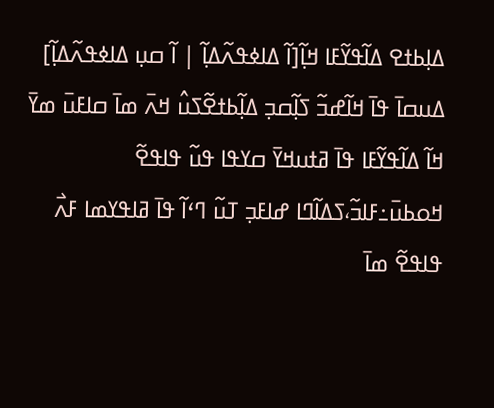ߡߊ߲ߕߙߐ ߡߊ߬ߟߌ߬ߓߊ ߞߊ߲߬[ߊ߬ ߡߊߦߟߍ߬ߡߊ߲߬ | ߊ߬ ߛߎ߲ ߡߊߦߟߍ߬ߡߊ߲߬]
ߡߎߛߊ߫ ߟߊ߫ ߞߊ߬ߝߏ߬ ߖߊ߲߬ߛߏ߲ ߡߊ߲߬ߕߙߐ߬ߖߎ߮ ߞߍ߫ ߘߊ߫ ߛߊߓߎ߫ ߘߌ߫ ߞߊ߬ ߡߊ߬ߟߌ߬ߓߊ ߟߊ߫ ߥߙߎߞߌ߫ ߛߌߟߊ ߟߎ߬ ߟߊߟߐ߬ ߞߋߕߎ߫߸ߓߊߏ߬،ߖߡߊ߬ߣߊ ߝߊߓߏ߲ ߠߎ߬ ߣߵߊ߬ ߟߊ߫ ߥߊߟߌߘߊ ߓߍ߯ ߟߊߟߐ߬ ߘߊ߫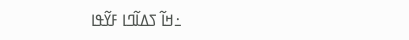߸ߞߊ߬ ߖߡߊ߬ߣߊ ߓߌ߬ߟߊ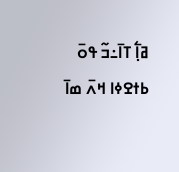ߥߊ߲߱ ߠߊ߫߸ߏ߬ ߟߋ߫ ߕߙߐߦߊ ߞߍ߫ ߘߊ߫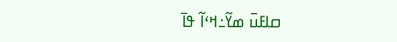ߛߊߓߎ߫ ߘߌ߬߸ߞߵߊ߬ ߟߊ߫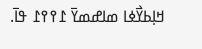ߞߊ߲ߕߌ߯ߦߊ ߘߊߝߘߌ߫ ߁߉߉߁ ߟߊ߫.